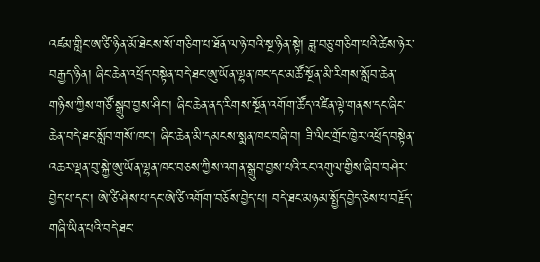འཛམ་གླིང་ཨ་ཙི་ཉིན་མོ་ཐེངས་སོ་གཅིག་པ་ཐོན་ལ་ཉེ་བའི་སྔ་ཉིན་སྟེ། ཟླ་བཅུ་གཅིག་པའི་ཚེས་ཉེར་བརྒྱད་ཉིན། ཞིང་ཆེན་འཕྲོད་བསྟེན་བདེ་ཐང་ཨུ་ཡོན་ལྷན་ཁང་དང་མཚོ་སྔོན་མི་རིགས་སློབ་ཆེན་གཉིས་ཀྱིས་གཙོ་སྒྲུབ་བྱས་ཤིང་། ཞིང་ཆེན་ནད་རིགས་སྔོན་འགོག་ཚོད་འཛིན་ལྟེ་གནས་དང་ཞིང་ཆེན་བདེ་ཐང་སློབ་གསོ་ཁང་། ཞིང་ཆེན་མི་དམངས་སྨན་ཁང་བཞི་བ། ཟི་ལིང་གྲོང་ཁྱེར་འཕྲོད་བསྟེན་འཆར་ལྡན་བུ་སྐྱེ་ཨུ་ཡོན་ལྷན་ཁང་བཅས་ཀྱིས་འགན་སྒྲུབ་བྱས་པའི་རང་འགུལ་གྱིས་ཞིབ་བཤེར་བྱེད་པ་དང་། ཨེ་ཙི་ཤེས་པ་དང་ཨེ་ཙི་འགོག་བཅོས་བྱེད་པ། བདེ་ཐང་མཉམ་སྤྱོད་བྱེད་ཅེས་པ་བརྗོད་གཞི་ཡིན་པའི་བདེ་ཐང་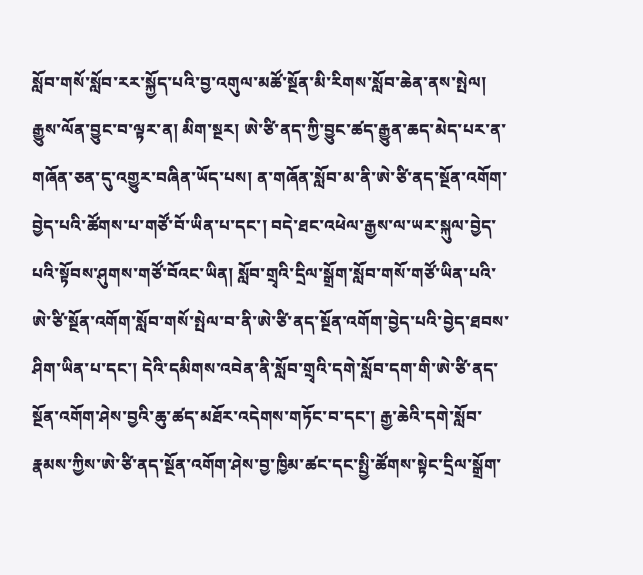སློབ་གསོ་སློབ་རར་སྐྱོད་པའི་བྱ་འགུལ་མཚོ་སྔོན་མི་རིགས་སློབ་ཆེན་ནས་སྤེལ།
རྒྱུས་ལོན་བྱུང་བ་ལྟར་ན། མིག་སྔར། ཨེ་ཙི་ནད་ཀྱི་བྱུང་ཚད་རྒྱུན་ཆད་མེད་པར་ན་གཞོན་ཅན་དུ་འགྱུར་བཞིན་ཡོད་པས། ན་གཞོན་སློབ་མ་ནི་ཨེ་ཙི་ནད་སྔོན་འགོག་བྱེད་པའི་ཚོགས་པ་གཙོ་བོ་ཡིན་པ་དང་། བདེ་ཐང་འཕེལ་རྒྱས་ལ་ཡར་སྐུལ་བྱེད་པའི་སྟོབས་ཤུགས་གཙོ་བོའང་ཡིན། སློབ་གྲྭའི་དྲིལ་སྒྲོག་སློབ་གསོ་གཙོ་ཡིན་པའི་ཨེ་ཙི་སྔོན་འགོག་སློབ་གསོ་སྤེལ་བ་ནི་ཨེ་ཙི་ནད་སྔོན་འགོག་བྱེད་པའི་བྱེད་ཐབས་ཤིག་ཡིན་པ་དང་། དེའི་དམིགས་འབེན་ནི་སློབ་གྲྭའི་དགེ་སློབ་དག་གི་ཨེ་ཙི་ནད་སྔོན་འགོག་ཤེས་བྱའི་ཆུ་ཚད་མཐོར་འདེགས་གཏོང་བ་དང་། རྒྱ་ཆེའི་དགེ་སློབ་རྣམས་ཀྱིས་ཨེ་ཙི་ནད་སྔོན་འགོག་ཤེས་བྱ་ཁྱིམ་ཚང་དང་སྤྱི་ཚོགས་སྟེང་དྲིལ་སྒྲོག་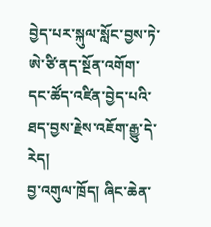བྱེད་པར་སྐུལ་སློང་བྱས་ཏེ་ཨེ་ཙི་ནད་སྔོན་འགོག་དང་ཚོད་འཛིན་བྱེད་པའི་ཐད་བྱས་རྗེས་འཇོག་རྒྱུ་དེ་རེད།
བྱ་འགུལ་ཁྲོད། ཞིང་ཆེན་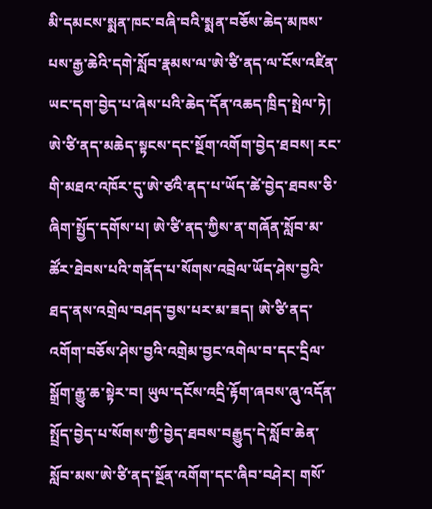མི་དམངས་སྨན་ཁང་བཞི་བའི་སྨན་བཅོས་ཆེད་མཁས་པས་རྒྱ་ཆེའི་དགེ་སློབ་རྣམས་ལ་ཨེ་ཙི་ནད་ལ་ངོས་འཛིན་ཡང་དག་བྱེད་པ་ཞེས་པའི་ཆེད་དོན་འཆད་ཁྲིད་སྤེལ་ཏེ། ཨེ་ཙི་ནད་མཆེད་སྟངས་དང་སྔོག་འགོག་བྱེད་ཐབས། རང་གི་མཐའ་འཁོར་དུ་ཨེ་ཙའི་ནད་པ་ཡོད་ཚེ་བྱེད་ཐབས་ཅི་ཞིག་སྤྱོད་དགོས་པ། ཨེ་ཙི་ནད་ཀྱིས་ན་གཞོན་སློབ་མ་ཚོར་ཐེབས་པའི་གནོད་པ་སོགས་འབྲེལ་ཡོད་ཤེས་བྱའི་ཐད་ནས་འགྲེལ་བཤད་བྱས་པར་མ་ཟད། ཨེ་ཙི་ནད་འགོག་བཅོས་ཤེས་བྱའི་འགྲེམ་བྱང་འགེལ་བ་དང་དྲིལ་སྒྲོག་རྒྱུ་ཆ་སྟེར་བ། ཡུལ་དངོས་འདྲི་རྟོག་ཞབས་ཞུ་འདོན་སྤྲོད་བྱེད་པ་སོགས་ཀྱི་བྱེད་ཐབས་བརྒྱུད་དེ་སློབ་ཆེན་སློབ་མས་ཨེ་ཙི་ནད་སྔོན་འགོག་དང་ཞིབ་བཤེར། གསོ་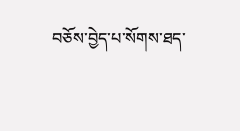བཅོས་བྱེད་པ་སོགས་ཐད་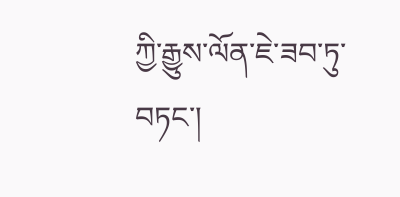ཀྱི་རྒྱུས་ལོན་ཇེ་ཟབ་ཏུ་བཏང་།